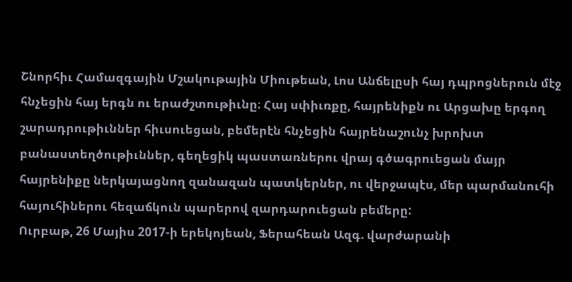Շնորհիւ Համազգային Մշակութային Միութեան, Լոս Անճելըսի հայ դպրոցներուն մէջ հնչեցին հայ երգն ու երաժշտութիւնը։ Հայ սփիւռքը, հայրենիքն ու Արցախը երգող շարադրութիւններ հիւսուեցան, բեմերէն հնչեցին հայրենաշունչ խրոխտ բանաստեղծութիւններ, գեղեցիկ պաստառներու վրայ գծագրուեցան մայր հայրենիքը ներկայացնող զանազան պատկերներ, ու վերջապէս, մեր պարմանուհի հայուհիներու հեզաճկուն պարերով զարդարուեցան բեմերը:
Ուրբաթ, 26 Մայիս 2017-ի երեկոյեան, Ֆերահեան Ազգ. վարժարանի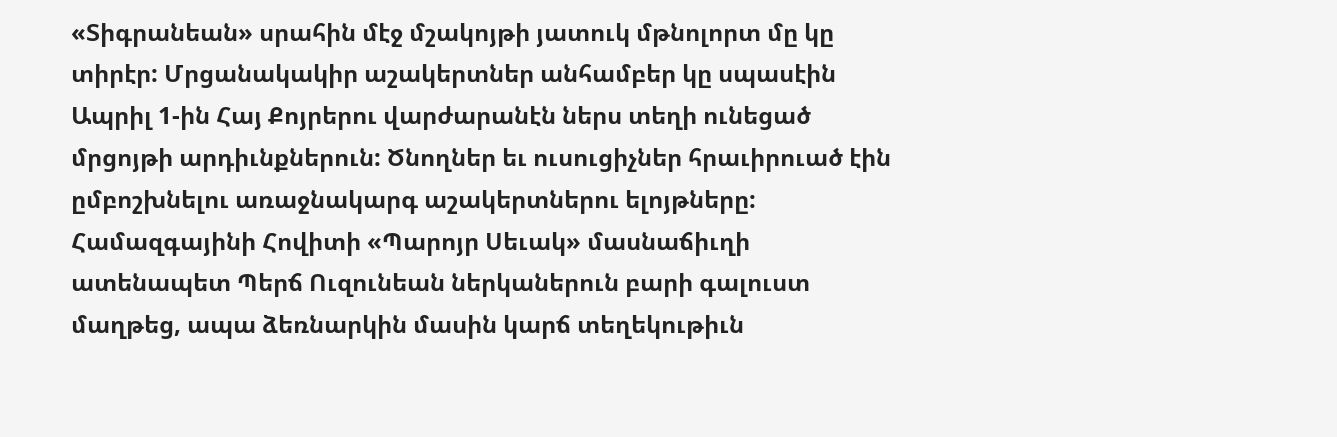«Տիգրանեան» սրահին մէջ մշակոյթի յատուկ մթնոլորտ մը կը տիրէր: Մրցանակակիր աշակերտներ անհամբեր կը սպասէին Ապրիլ 1-ին Հայ Քոյրերու վարժարանէն ներս տեղի ունեցած մրցոյթի արդիւնքներուն: Ծնողներ եւ ուսուցիչներ հրաւիրուած էին ըմբոշխնելու առաջնակարգ աշակերտներու ելոյթները:
Համազգայինի Հովիտի «Պարոյր Սեւակ» մասնաճիւղի ատենապետ Պերճ Ուզունեան ներկաներուն բարի գալուստ մաղթեց, ապա ձեռնարկին մասին կարճ տեղեկութիւն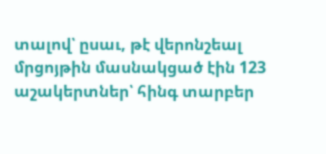տալով՝ ըսաւ, թէ վերոնշեալ մրցոյթին մասնակցած էին 123 աշակերտներ՝ հինգ տարբեր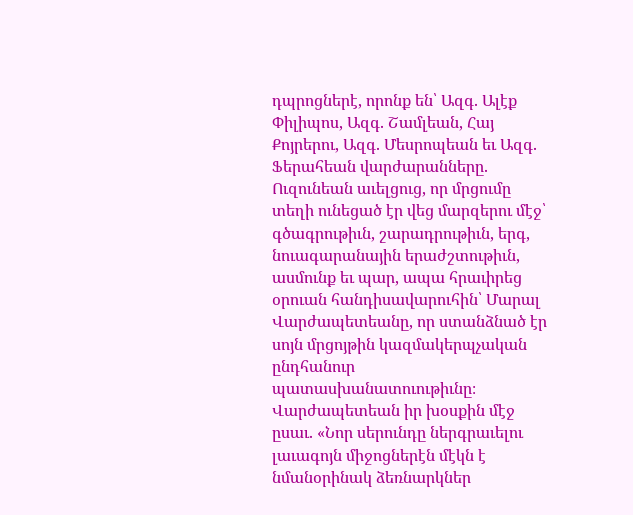դպրոցներէ, որոնք են՝ Ազգ. Ալէք Փիլիպոս, Ազգ. Շամլեան, Հայ Քոյրերու, Ազգ. Մեսրոպեան եւ Ազգ. Ֆերահեան վարժարանները. Ուզունեան աւելցուց, որ մրցումը տեղի ունեցած էր վեց մարզերու մէջ՝ գծագրութիւն, շարադրութիւն, երգ, նուագարանային երաժշտութիւն, ասմունք եւ պար, ապա հրաւիրեց օրուան հանդիսավարուհին՝ Մարալ Վարժապետեանը, որ ստանձնած էր սոյն մրցոյթին կազմակերպչական ընդհանուր պատասխանատուութիւնը։
Վարժապետեան իր խօսքին մէջ ըսաւ. «Նոր սերունդը ներգրաւելու լաւագոյն միջոցներէն մէկն է նմանօրինակ ձեռնարկներ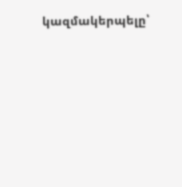կազմակերպելը՝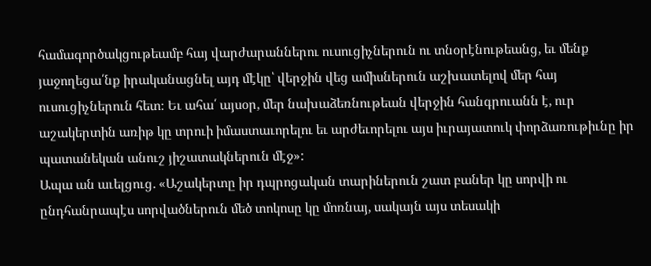համագործակցութեամբ հայ վարժարաններու ուսուցիչներուն ու տնօրէնութեանց, եւ մենք յաջողեցա՛նք իրականացնել այդ մէկը՝ վերջին վեց ամիսներուն աշխատելով մեր հայ ուսուցիչներուն հետ։ Եւ ահա՛ այսօր, մեր նախաձեռնութեան վերջին հանգրուանն է, ուր աշակերտին առիթ կը տրուի իմաստաւորելու եւ արժեւորելու այս իւրայատուկ փորձառութիւնը իր պատանեկան անուշ յիշատակներուն մէջ»:
Ապա ան աւելցուց. «Աշակերտը իր դպրոցական տարիներուն շատ բաներ կը սորվի ու ընդհանրապէս սորվածներուն մեծ տոկոսը կը մոռնայ, սակայն այս տեսակի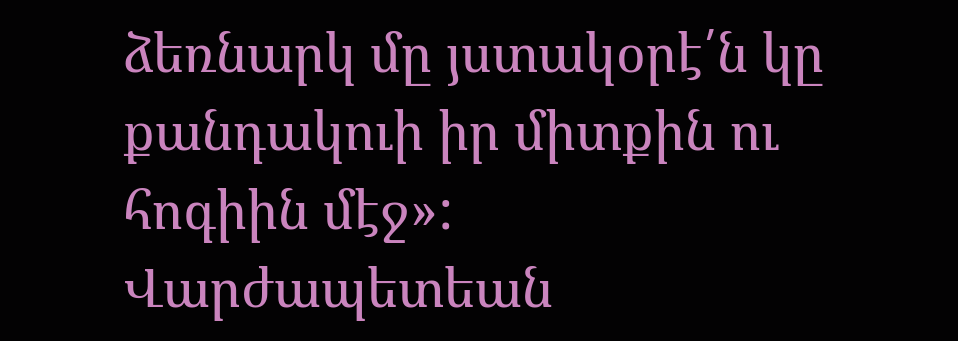ձեռնարկ մը յստակօրէ՛ն կը քանդակուի իր միտքին ու հոգիին մէջ»:
Վարժապետեան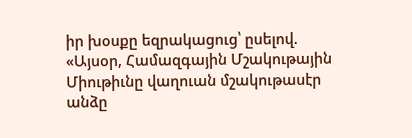իր խօսքը եզրակացուց՝ ըսելով. «Այսօր, Համազգային Մշակութային Միութիւնը վաղուան մշակութասէր անձը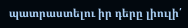պատրաստելու իր դերը լիուլի՛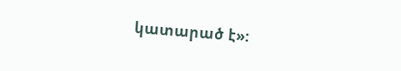կատարած է»: